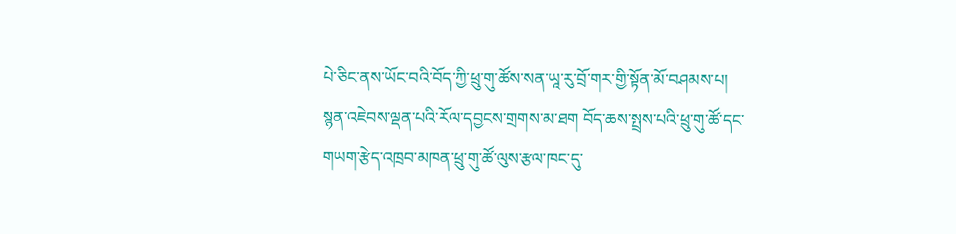པེ་ཅིང་ནས་ཡོང་བའི་བོད་ཀྱི་ཕྲུ་གུ་ཚོས་སན་ཡཱ་རུ་བྲོ་གར་གྱི་སྟོན་མོ་བཤམས་པ།
སྙན་འཇེབས་ལྡན་པའི་རོལ་དབྱངས་གྲགས་མ་ཐག བོད་ཆས་སྤྲས་པའི་ཕྲུ་གུ་ཚོ་དང་གཡག་རྩེད་འཁྲབ་མཁན་ཕྲུ་གུ་ཚོ་ལུས་རྩལ་ཁང་དུ་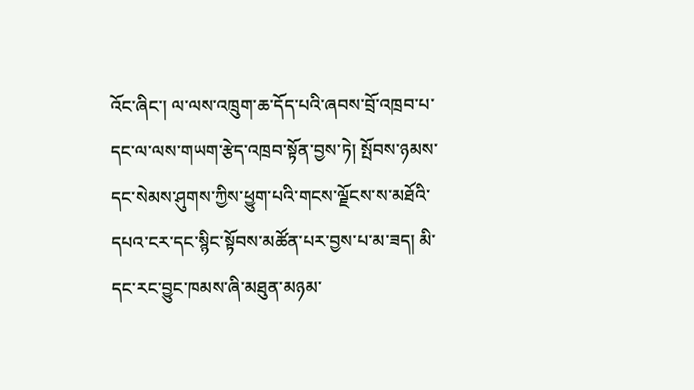འོང་ཞིང་། ལ་ལས་འཁྲུག་ཆ་དོད་པའི་ཞབས་བྲོ་འཁྲབ་པ་དང་ལ་ལས་གཡག་རྩེད་འཁྲབ་སྟོན་བྱས་ཏེ། སྤོབས་ཉམས་དང་སེམས་ཤུགས་ཀྱིས་ཕྱུག་པའི་གངས་ལྗོངས་ས་མཐོའི་དཔའ་ངར་དང་སྙིང་སྟོབས་མཚོན་པར་བྱས་པ་མ་ཟད། མི་དང་རང་བྱུང་ཁམས་ཞི་མཐུན་མཉམ་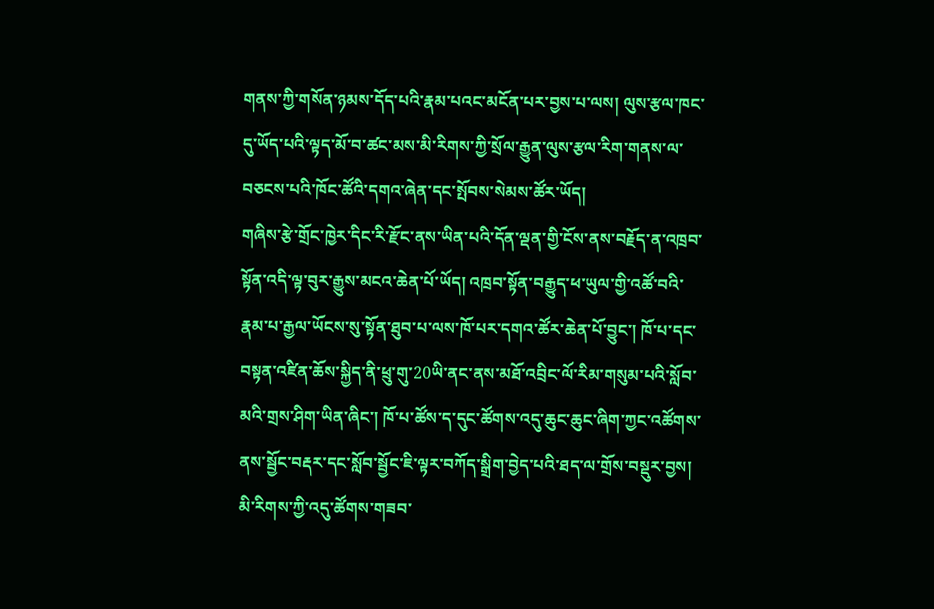གནས་ཀྱི་གསོན་ཉམས་དོད་པའི་རྣམ་པའང་མངོན་པར་བྱས་པ་ལས། ལུས་རྩལ་ཁང་དུ་ཡོད་པའི་ལྟད་མོ་བ་ཚང་མས་མི་རིགས་ཀྱི་སྲོལ་རྒྱུན་ལུས་རྩལ་རིག་གནས་ལ་བཅངས་པའི་ཁོང་ཚོའི་དགའ་ཞེན་དང་སྤོབས་སེམས་ཚོར་ཡོད།
གཞིས་རྩེ་གྲོང་ཁྱེར་དིང་རི་རྫོང་ནས་ཡིན་པའི་དོན་ལྡན་གྱི་ངོས་ནས་བརྗོད་ན་འཁྲབ་སྟོན་འདི་ལྟ་བུར་རྒྱུས་མངའ་ཆེན་པོ་ཡོད། འཁྲབ་སྟོན་བརྒྱུད་ཕ་ཡུལ་གྱི་འཚོ་བའི་རྣམ་པ་རྒྱལ་ཡོངས་སུ་སྟོན་ཐུབ་པ་ལས་ཁོ་པར་དགའ་ཚོར་ཆེན་པོ་བྱུང་། ཁོ་པ་དང་བསྟན་འཛིན་ཆོས་སྐྱིད་ནི་ཕྲུ་གུ་20ཡི་ནང་ནས་མཐོ་འབྲིང་ལོ་རིམ་གསུམ་པའི་སློབ་མའི་གྲས་ཤིག་ཡིན་ཞིང་། ཁོ་པ་ཚོས་ད་དུང་ཚོགས་འདུ་ཆུང་ཆུང་ཞིག་ཀྱང་འཚོགས་ནས་སྦྱོང་བརྡར་དང་སློབ་སྦྱོང་ཇི་ལྟར་བཀོད་སྒྲིག་བྱེད་པའི་ཐད་ལ་གྲོས་བསྡུར་བྱས། མི་རིགས་ཀྱི་འདུ་ཚོགས་གཟབ་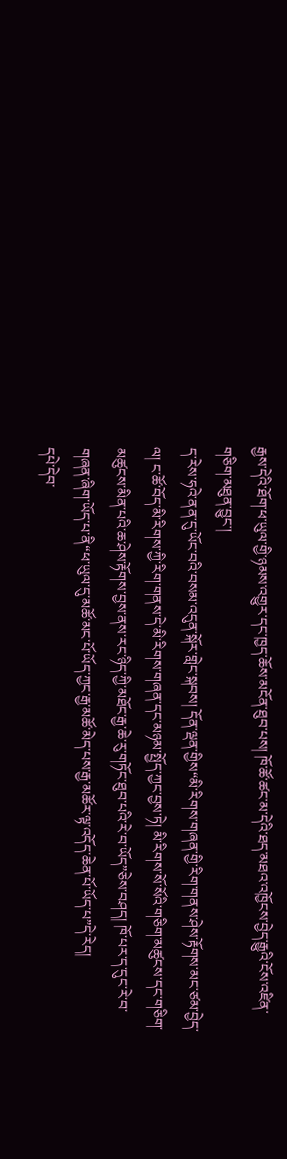རྒྱས་དེའི་ཐོག་ཕ་ཡུལ་གྱི་ཉམས་འགྱུར་དང་ཁྱད་ཆོས་མངོན་ཐུབ་པས། ཁོ་ཚོ་ཚང་མ་དེའི་ཐད་མཐའ་འཁྱོངས་བྱེད་རྒྱུའི་ངོས་འཛིན་གཅིག་མཐུན་བྱུང་།
ད་རེས་ཧའེ་ནན་དུ་ཡོང་བའི་བསམ་འདུན་སྐོར་གླེང་སྐབས། དོན་ལྡན་གྱིས“མི་རིགས་གཞན་གྱི་རིག་གནས་ཤེས་རྟོགས་མང་ཙམ་བྱེད་ལ། ང་ཚོ་བོད་མི་རིགས་ཀྱི་རིག་གནས་དེ་མི་རིགས་གཞན་དང་མཉམ་སྤྱོད་ཀྱང་བྱས་ཏེ། མི་རིགས་སོ་སོའི་གཅིག་མཚུངས་དང་གཅིག་མཚུངས་མིན་པའི་ཆ་ཤེས་རྟོགས་བྱས་ནས་རང་ཉིད་ཀྱི་མཐོང་རྒྱ་ཆེ་རུ་གཏོང་ཐུབ་པའི་རེ་བ་ཡོད”ཅེས་བཤད། ཁོ་པར་ད་དུང་རེ་བ་གཞན་ཞིག་ཡོད་པ་ནི“ཕ་ཡུལ་དུ་མཚོ་མང་པོ་ཡོད་ཀྱང་རྒྱ་མཚོ་མེད་པས་རྒྱ་མཚོར་ལྟ་འདོད་ཆེན་པོ་ཡོད་པ”དེ་རེད།
དཔེ་དེབ་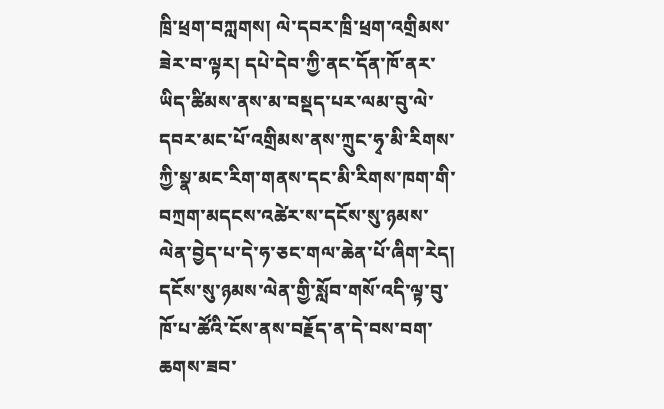ཁྲི་ཕྲག་བཀླགས། ལེ་དབར་ཁྲི་ཕྲག་འགྲིམས་ཟེར་བ་ལྟར། དཔེ་དེབ་ཀྱི་ནང་དོན་ཁོ་ནར་ཡིད་ཚིམས་ནས་མ་བསྡད་པར་ལམ་བུ་ལེ་དབར་མང་པོ་འགྲིམས་ནས་ཀྲུང་ཧྭ་མི་རིགས་ཀྱི་སྣ་མང་རིག་གནས་དང་མི་རིགས་ཁག་གི་བཀྲག་མདངས་འཚེར་ས་དངོས་སུ་ཉམས་ལེན་བྱེད་པ་དེ་ཧ་ཅང་གལ་ཆེན་པོ་ཞིག་རེད། དངོས་སུ་ཉམས་ལེན་གྱི་སློབ་གསོ་འདི་ལྟ་བུ་ཁོ་པ་ཚོའི་ངོས་ནས་བརྗོད་ན་དེ་བས་བག་ཆགས་ཟབ་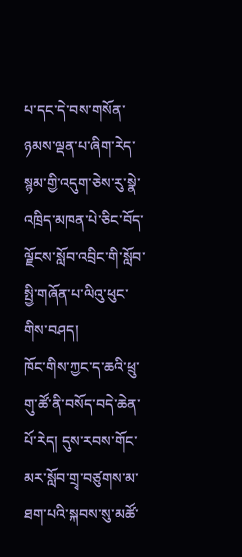པ་དང་དེ་བས་གསོན་ཉམས་ལྡན་པ་ཞིག་རེད་སྙམ་གྱི་འདུག་ཅེས་རུ་སྣེ་འཁྲིད་མཁན་པེ་ཅིང་བོད་ལྗོངས་སློབ་འབྲིང་གི་སློབ་སྤྱི་གཞོན་པ་ལིའུ་ཕུང་གིས་བཤད།
ཁོང་གིས་ཀྱང་ད་ཆའི་ཕྲུ་གུ་ཚོ་ནི་བསོད་བདེ་ཆེན་པོ་རེད། དུས་རབས་གོང་མར་སློབ་གྲྭ་བཙུགས་མ་ཐག་པའི་སྐབས་སུ་མཚོ་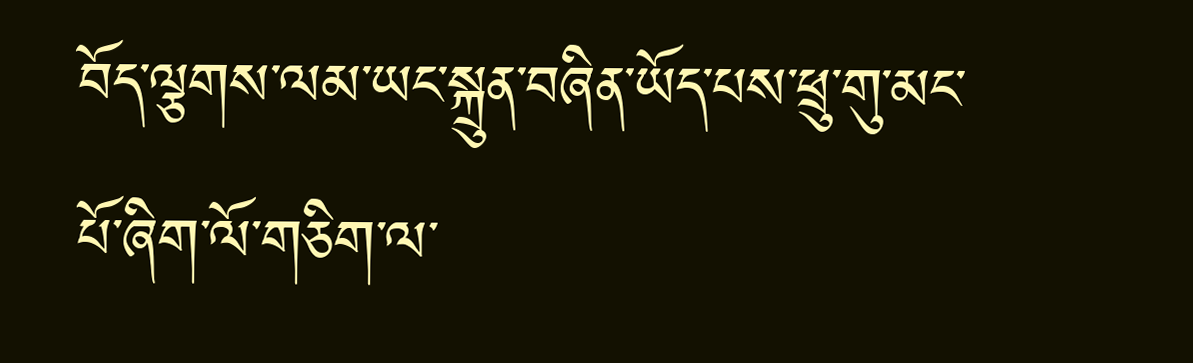བོད་ལྕགས་ལམ་ཡང་སྐྲུན་བཞིན་ཡོད་པས་ཕྲུ་གུ་མང་པོ་ཞིག་ལོ་གཅིག་ལ་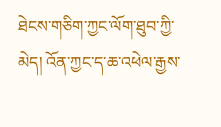ཐེངས་གཅིག་ཀྱང་ལོག་ཐུབ་ཀྱི་མེད། འོན་ཀྱང་ད་ཆ་འཕེལ་རྒྱས་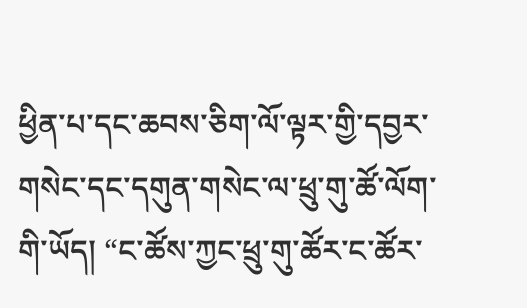ཕྱིན་པ་དང་ཆབས་ཅིག་ལོ་ལྟར་གྱི་དབྱར་གསེང་དང་དགུན་གསེང་ལ་ཕྲུ་གུ་ཚོ་ལོག་གི་ཡོད། “ང་ཚོས་ཀྱང་ཕྲུ་གུ་ཚོར་ང་ཚོར་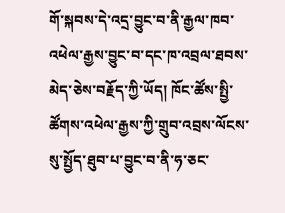གོ་སྐབས་དེ་འདྲ་བྱུང་བ་ནི་རྒྱལ་ཁབ་འཕེལ་རྒྱས་བྱུང་བ་དང་ཁ་འབྲལ་ཐབས་མེད་ཅེས་བརྗོད་ཀྱི་ཡོད། ཁོང་ཚོས་སྤྱི་ཚོགས་འཕེལ་རྒྱས་ཀྱི་གྲུབ་འབྲས་ལོངས་སུ་སྤྱོད་ཐུབ་པ་བྱུང་བ་ནི་ཧ་ཅང་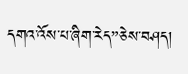དགའ་འོས་པ་ཞིག་རེད”ཅེས་བཤད།